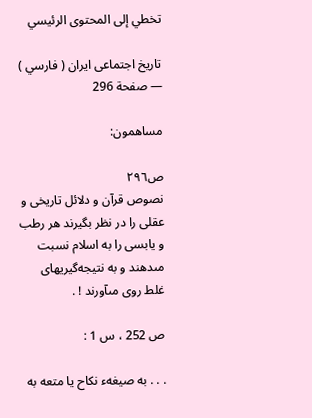تخطي إلى المحتوى الرئيسي

تاريخ اجتماعى ايران ( فارسي ) — صفحة 296

مساهمون:

ص٢٩٦
نصوص قرآن و دلائل تاريخى و عقلى را در نظر بگيرند هر رطب و يابسى را به اسلام نسبت مىدهند و به نتيجه‌گيريهاى غلط روى مىآورند ! .

ص 252 ، س 1 :

. . . به صيغهء نكاح يا متعه به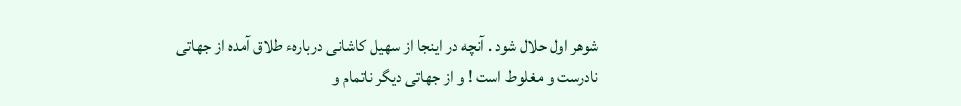شوهر اول حلال شود . آنچه در اينجا از سهيل كاشانى دربارهء طلاق آمده از جهاتى نادرست و مغلوط است ! و از جهاتى ديگر ناتمام و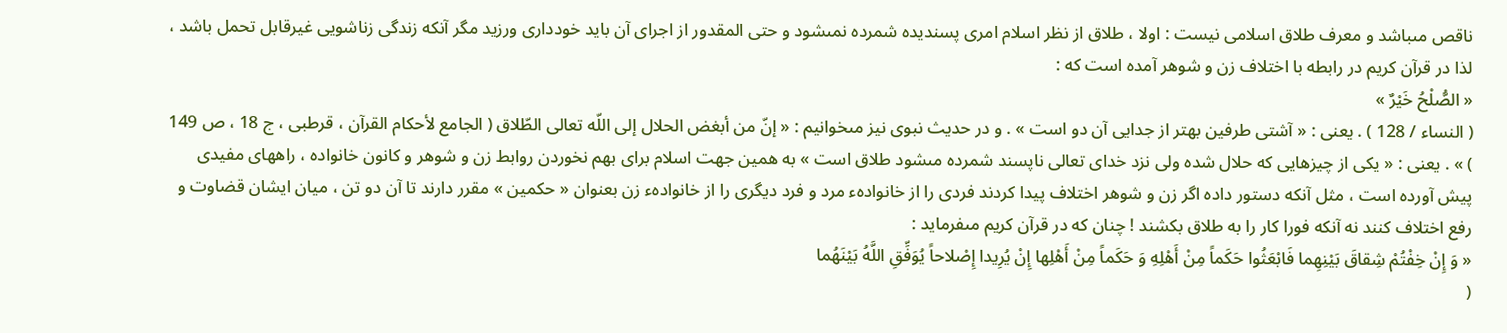ناقص مىباشد و معرف طلاق اسلامى نيست : اولا ، طلاق از نظر اسلام امرى پسنديده شمرده نمىشود و حتى المقدور از اجراى آن بايد خوددارى ورزيد مگر آنكه زندگى زناشويى غيرقابل تحمل باشد ، لذا در قرآن كريم در رابطه با اختلاف زن و شوهر آمده است كه :
« الصُّلْحُ خَيْرٌ »
( النساء / 128 ) . يعنى : « آشتى طرفين بهتر از جدايى آن دو است » . و در حديث نبوى نيز مىخوانيم : « إنّ من أبغض الحلال إلى اللّه تعالى الطّلاق ( الجامع لأحكام القرآن ، قرطبى ، ج 18 ، ص 149 ) » . يعنى : « يكى از چيزهايى كه حلال شده ولى نزد خداى تعالى ناپسند شمرده مىشود طلاق است » به همين جهت اسلام براى بهم نخوردن روابط زن و شوهر و كانون خانواده ، راههاى مفيدى پيش آورده است ، مثل آنكه دستور داده اگر زن و شوهر اختلاف پيدا كردند فردى را از خانوادهء مرد و فرد ديگرى را از خانوادهء زن بعنوان « حكمين » مقرر دارند تا آن دو تن ، ميان ايشان قضاوت و رفع اختلاف كنند نه آنكه فورا كار را به طلاق بكشند ! چنان كه در قرآن كريم مىفرمايد :
« وَ إِنْ خِفْتُمْ شِقاقَ بَيْنِهِما فَابْعَثُوا حَكَماً مِنْ أَهْلِهِ وَ حَكَماً مِنْ أَهْلِها إِنْ يُرِيدا إِصْلاحاً يُوَفِّقِ اللَّهُ بَيْنَهُما
(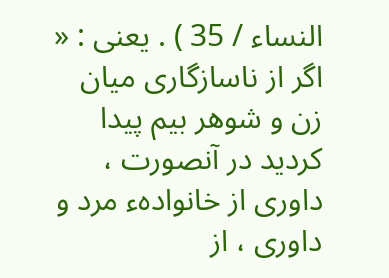النساء / 35 ) . يعنى : « اگر از ناسازگارى ميان زن و شوهر بيم پيدا كرديد در آنصورت ، داورى از خانوادهء مرد و داورى ، از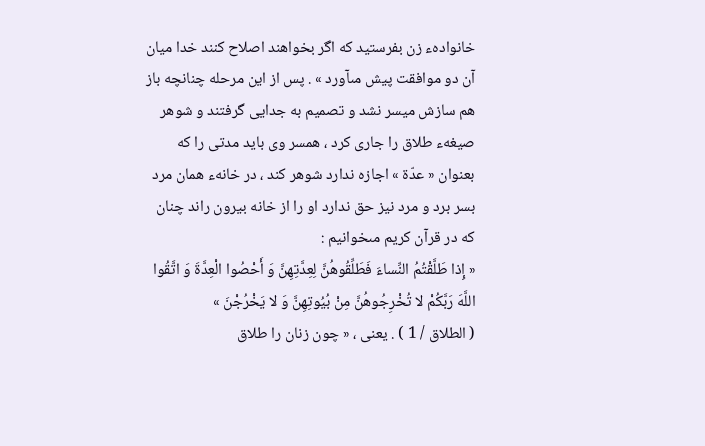خانوادهء زن بفرستيد كه اگر بخواهند اصلاح كنند خدا ميان آن دو موافقت پيش مىآورد » . پس از اين مرحله چنانچه باز هم سازش ميسر نشد و تصميم به جدايى گرفتند و شوهر صيغهء طلاق را جارى كرد ، همسر وى بايد مدتى را كه بعنوان « عدّة » اجازه ندارد شوهر كند ، در خانهء همان مرد بسر برد و مرد نيز حق ندارد او را از خانه بيرون راند چنان كه در قرآن كريم مىخوانيم :
« إِذا طَلَّقْتُمُ النِّساءَ فَطَلِّقُوهُنَّ لِعِدَّتِهِنَّ وَ أَحْصُوا الْعِدَّةَ وَ اتَّقُوا اللَّهَ رَبَّكُمْ لا تُخْرِجُوهُنَّ مِنْ بُيُوتِهِنَّ وَ لا يَخْرُجْنَ »
( الطلاق / 1 ) . يعنى ، « چون زنان را طلاق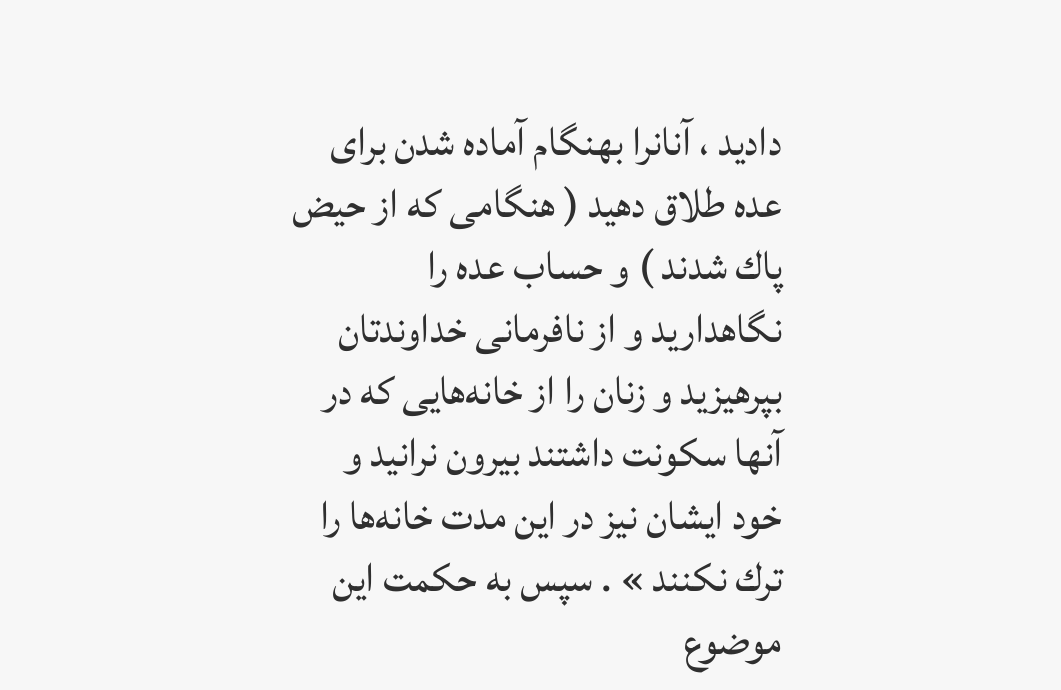داديد ، آنانرا بهنگام آماده شدن براى عده طلاق دهيد ( هنگامى كه از حيض پاك شدند ) و حساب عده را نگاهداريد و از نافرمانى خداوندتان بپرهيزيد و زنان را از خانه‌هايى كه در آنها سكونت داشتند بيرون نرانيد و خود ايشان نيز در اين مدت خانه‌ها را ترك نكنند » . سپس به حكمت اين موضوع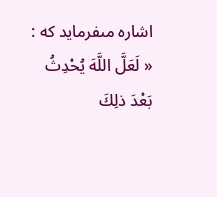اشاره مىفرمايد كه :
« لَعَلَّ اللَّهَ يُحْدِثُ بَعْدَ ذلِكَ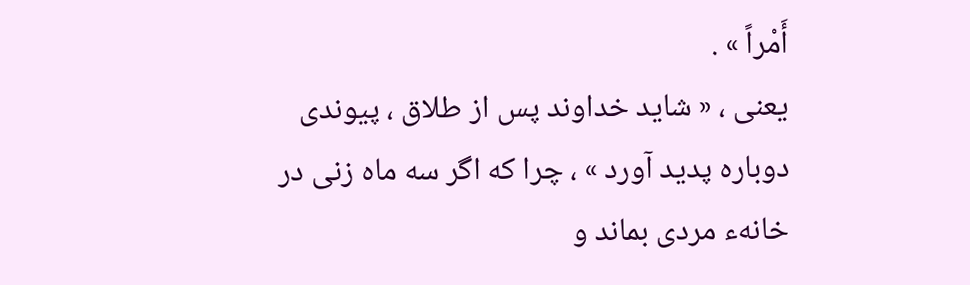أَمْراً » .
يعنى ، « شايد خداوند پس از طلاق ، پيوندى دوباره پديد آورد » ، چرا كه اگر سه ماه زنى در خانهء مردى بماند و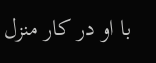با او در كار منزل